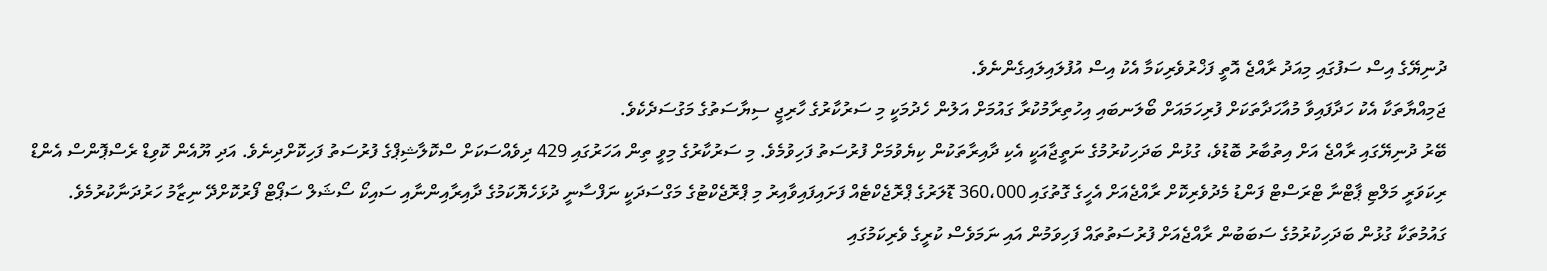ދުނިޔޭގެ އިސް ސަފުގައި މިއަދު ރާއްޖެ އޮތީ ފަޚްރުވެރިކަމާ އެކު އިސް އުފުލައިލައިގެންނެވެ.
ޖަމިއްޔާތަކާ އެކު ހަދާފައިވާ މުއާހަދާތަކަށް ފުރިހަމައަށް ބޯލަނބައި އިހުތިރާމުކުރާ ގައުމަށް އަލުން ހެދުމަކީ މި ސަރުކާރުގެ ހާރިޖީ ސިޔާސަތުގެ މަގުސަދެކެވެ.
ބޭރު ދުނިޔޭގައި ރާއްޖެ އަށް އިތުބާރު ބޮޑުވެ، ގުޅުން ބަދަހިކުރުމުގެ ނަތީޖާއަކީ އެކި ދާއިރާތަކުން ކިޔެވުމަށް ފުރުސަތު ފަހިވުމެވެ. މި ސަރުކާރުގެ މިވީ ތިން އަހަރުގައި 429 ދިވެއްސަކަށް ސްކޮލާޝިޕްގެ ފުރުސަތު ފަހިކޮށްދިނެވެ. އަދި ޔޫއެން ކޮވިޑް ރެސްޕޮންސް އެންޑް ރިކަވަރީ މަލްޓި ޕާޓްނާ ޓްރަސްޓް ފަންޑު މެދުވެރިކޮށް ރާއްޖެއަށް އެހީގެ ގޮތުގައި 360،000 ޑޮލަރުގެ ޕްރޮޖެކްޓެއް ފަށައިފައިވާއިރު މި ޕްރޮޖެކްޓުގެ މަގްސަދަކީ ނަފްސާނީ ދުޅަހެޔޮކަމުގެ ދާއިރާއިންނާއި ސައިކޯ ސޯޝަލް ސަޕޯޓް ފޯރުކޮށްދޭ ނިޒާމު ހަރުދަނާކުރުމެވެ.
ގައުމުތަކާ ގުޅުން ބަދަހިކުރުމުގެ ސަބަބުން ރާއްޖެއަށް ފުރުސަތުތައް ފަހިވަމުން އައި ނަމަވެސް ކުރީގެ ވެރިކަމުގައި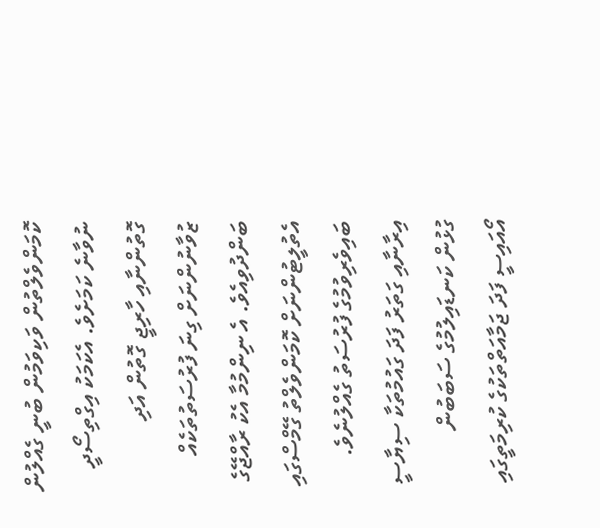ކޮމަންވެލްތުން ވަކިވަމުން ބުނީ ގެއްލުން ނުވާނެ ކަމަށެވެ. އެކަމަކު އިގްތިސޯދީ ގޮތުންނާއި ހާރިޖީ ގޮތުން އަދި ޒުވާނުންނަށް ގިނަ ފުރުސަތުތަކެއް ބަންދުވިއެވެ. އެ ނިންމުމާ އެކު ރާއްޖޭގެ އެތުލީޓުންނަށް ކޮމަންވެލްތު ގޭމްސްގައި ބައިވެރިވުމުގެ ފުރުސަތު ގެއްލުނެވެ.
އިރާނާއި ގަތަރު ފަދަ ގައުމުތަކާ ސިޔާސީ ގުޅުން ކަނޑައިލުމުގެ ސަބަބުން އޯއައިސީ ފަދަ ޖަމާއަތްތަކުގެ ކުރިމަތީގައި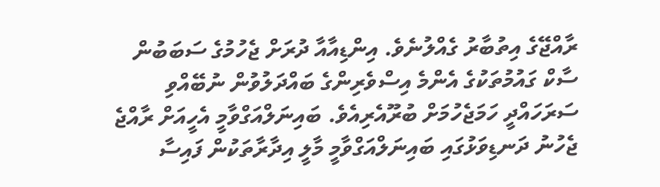ރާއްޖޭގެ އިތުބާރު ގެއްލުނެވެ. އިންޑިއާއާ ދުރަށް ޖެހުމުގެ ސަބަބުން ސާކް ގައުމުތަކުގެ އެންމެ އިސްވެރިންގެ ބައްދަލުވުން ނުބޭއްވި ސަރަހައްދީ ހަމަޖެހުމަށް ބުރޫއެރިއެވެ. ބައިނަލްއަގްވާމީ އެހީއަށް ރާއްޖެ ޖެހުނު ދަނޑިވަޅުގައި ބައިނަލްއަގްވާމީ މާލީ އިދާރާތަކުން ފައިސާ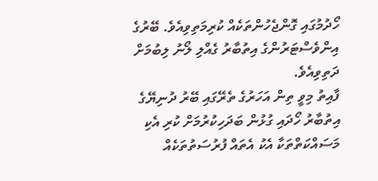ހޯދުމުގައި ގޮންޖެހުންތަކެއް ކުރިމަތިވިއެވެ. ބޭރުގެ އިންވެސްޓަރުންގެ އިތުބާރު ގެއްލި ލޯނު ލިބުމަށް ދަތިވިއެވެ.
ފާއިތު މިވީ ތިން އަހަރުގެ ތެރޭގައި ބޭރު ދުނިޔޭގެ އިތުބާރު ހޯދައި ގުޅުން ބަދަހިކުރުމަށް ކުރި އެކި މަސައްކަތްތަކާ އެކު އެތައް ފުރުސަތުތަކެއް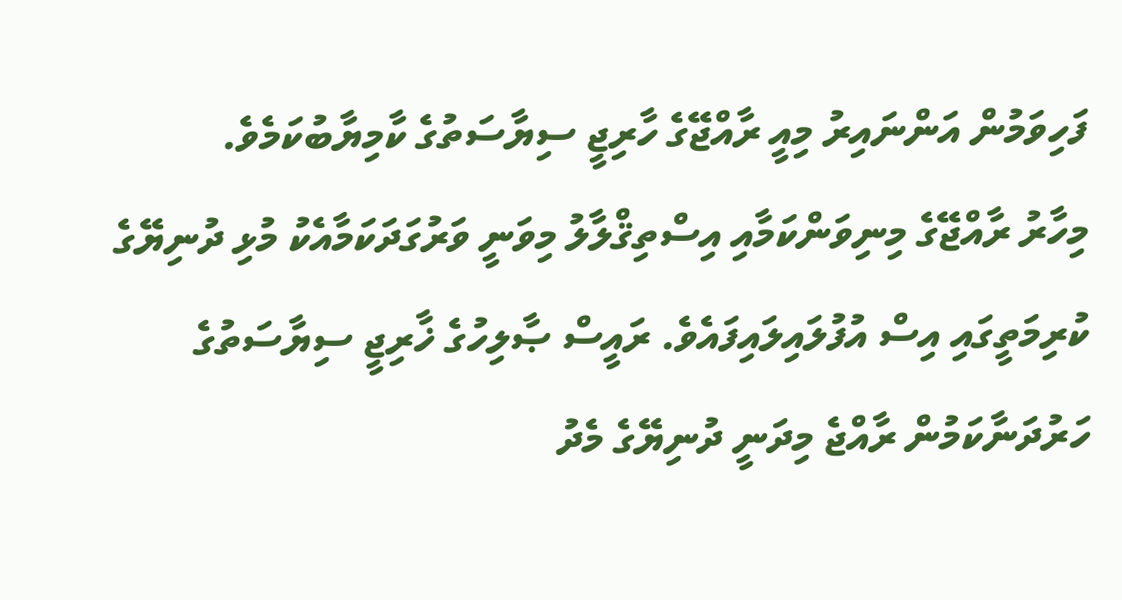ފަހިވަމުން އަންނައިރު މިއީ ރާއްޖޭގެ ހާރިޖީ ސިޔާސަތުގެ ކާމިޔާބުކަމެވެ.
މިހާރު ރާއްޖޭގެ މިނިވަންކަމާއި އިސްތިޤްލާލު މިވަނީ ވަރުގަދަކަމާއެކު މުޅި ދުނިޔޭގެ ކުރިމަތީގައި އިސް އުފުލައިލައިފައެވެ. ރައީސް ޞާލިހުގެ ޚާރިޖީ ސިޔާސަތުގެ ހަރުދަނާކަމުން ރާއްޖެ މިދަނީ ދުނިޔޭގެ މެދު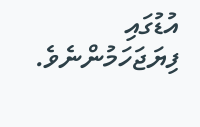އުޑުގައި ފިޔަޖަހަމުންނެވެ.